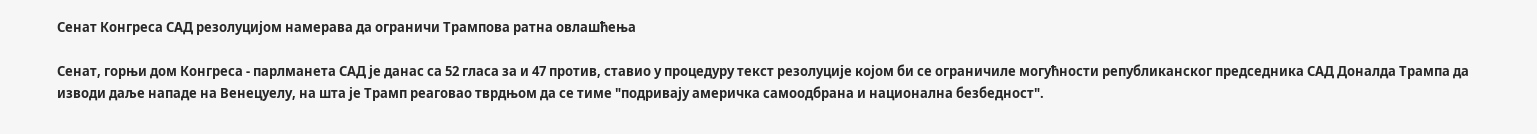Сенат Конгреса САД резолуцијом намерава да ограничи Трампова ратна овлашћења

Сенат, горњи дом Конгреса - парлманета САД је данас са 52 гласа за и 47 против, ставио у процедуру текст резолуције којом би се ограничиле могућности републиканског председника САД Доналда Трампа да изводи даље нападе на Венецуелу, на шта је Трамп реаговао тврдњом да се тиме "подривају америчка самоодбрана и национална безбедност".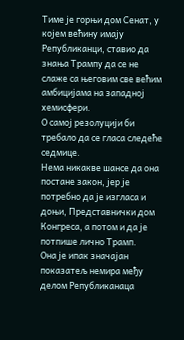Тиме је горњи дом Сенат, у којем већину имају Републиканци, ставио да знања Трампу да се не слаже са његовим све већим амбицијама на западној хемисфери.
О самој резолуцији би требало да се гласа следеће седмице.
Нема никакве шансе да она постане закон, јер је потребно да је изгласа и доњи, Представнички дом Конгреса, а потом и да је потпише лично Трамп.
Она је ипак значајан показатељ немира међу делом Републиканаца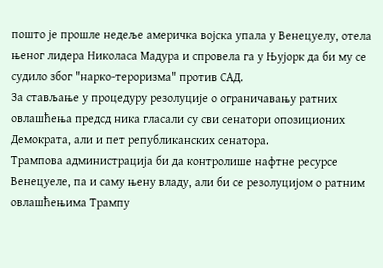пошто је прошле недеље америчка војска упала у Венецуелу, отела њеног лидера Николаса Мадура и спровела га у Њујорк да би му се судило због "нарко-тероризма" против САД.
За стављање у процедуру резолуције о ограничавању ратних овлашћења предсд ника гласали су сви сенатори опозиционих Демократа, али и пет републиканских сенатора.
Трампова администрација би да контролише нафтне ресурсе Венецуеле, па и саму њену владу, али би се резолуцијом о ратним овлашћењима Трампу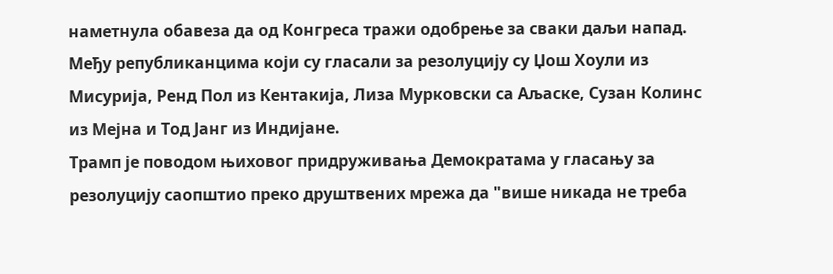наметнула обавеза да од Конгреса тражи одобрење за сваки даљи напад.
Међу републиканцима који су гласали за резолуцију су Џош Хоули из Мисурија, Ренд Пол из Кентакија, Лиза Мурковски са Аљаске, Сузан Колинс из Мејна и Тод Јанг из Индијане.
Трамп је поводом њиховог придруживања Демократама у гласању за резолуцију саопштио преко друштвених мрежа да "више никада не треба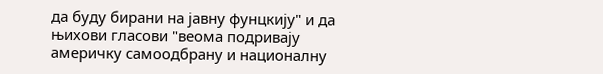да буду бирани на јавну фунцкију" и да њихови гласови "веома подривају америчку самоодбрану и националну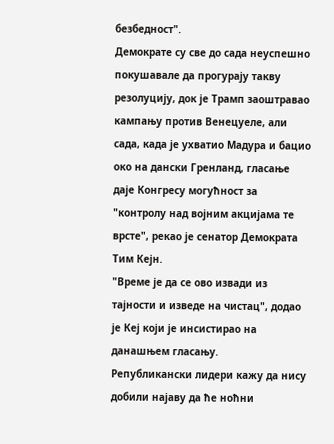безбедност".
Демократе су све до сада неуспешно покушавале да прогурају такву резолуцију, док је Трамп заоштравао кампању против Венецуеле, али сада, када је ухватио Мадура и бацио око на дански Гренланд, гласање даје Конгресу могућност за "контролу над војним акцијама те врсте", рекао је сенатор Демократа Тим Кејн.
"Време је да се ово извади из тајности и изведе на чистац", додао је Кеј који је инсистирао на данашњем гласању.
Републикански лидери кажу да нису добили најаву да ће ноћни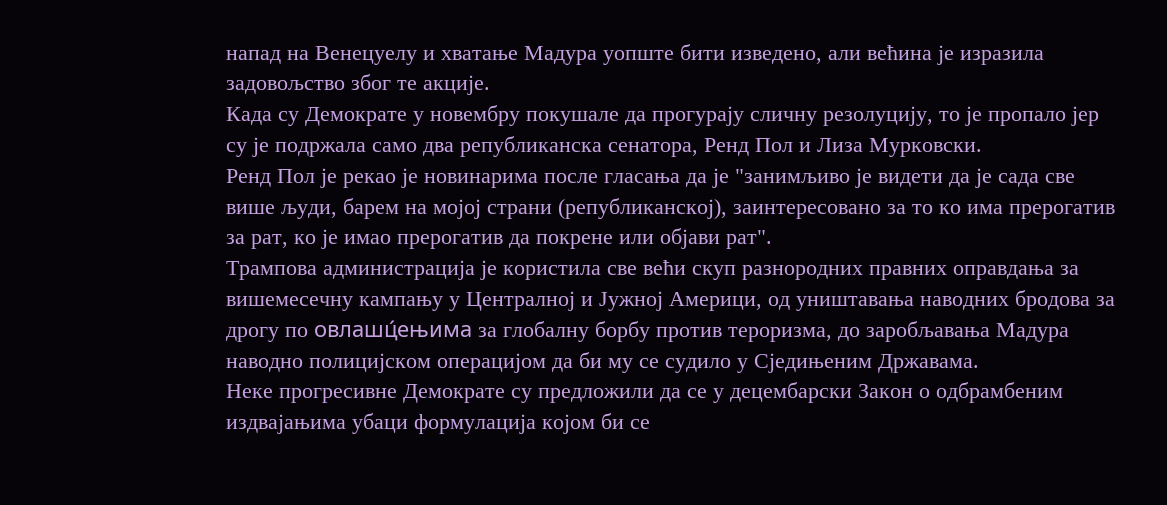напад на Венецуелу и хватање Мадура уопште бити изведено, али већина је изразила задовољство због те акције.
Када су Демократе у новембру покушале да прогурају сличну резолуцију, то је пропало јер су је подржала само два републиканска сенатора, Ренд Пол и Лиза Мурковски.
Ренд Пол је рекао је новинарима после гласања да је "занимљиво је видети да је сада све више људи, барем на мојој страни (републиканској), заинтересовано за то ко има прерогатив за рат, ко је имао прерогатив да покрене или објави рат".
Трампова администрација је користила све већи скуп разнородних правних оправдања за вишемесечну кампању у Централној и Јужној Америци, од уништавања наводних бродова за дрогу по овлашц́ењима за глобалну борбу против тероризма, до заробљавања Мадура наводно полицијском операцијом да би му се судило у Сједињеним Државама.
Неке прогресивне Демократе су предложили да се у децембарски Закон о одбрамбеним издвајањима убаци формулација којом би се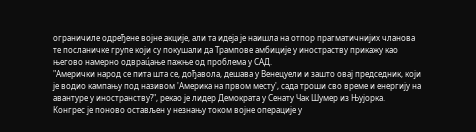ограничиле одређене војне акције, али та идеја је наишла на отпор прагматичнијих чланова те посланичке групе који су покушали да Трампове амбиције у иностраству прикажу као његово намерно одврац́ање пажње од проблема у САД.
"Амерички народ се пита шта се, дођавола, дешава у Венецуели и зашто овај председник, који је водио кампању под називом 'Америка на првом месту', сада троши сво време и енергију на авантуре у иностранству?", рекао је лидер Демократа у Сенату Чак Шумер из Њујорка.
Конгрес је поново остављен у незнању током војне операције у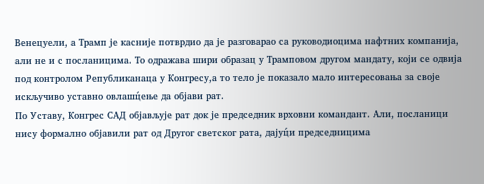Венецуели, а Трамп је касније потврдио да је разговарао са руководиоцима нафтних компанија, али не и с посланицима. То одражава шири образац у Трамповом другом мандату, који се одвија под контролом Републиканаца у Конгресу,а то тело је показало мало интересовања за своје искључиво уставно овлашц́ење да објави рат.
По Уставу, Конгрес САД објављује рат док је председник врховни командант. Али, посланици нису формално објавили рат од Другог светског рата, дајуц́и председницима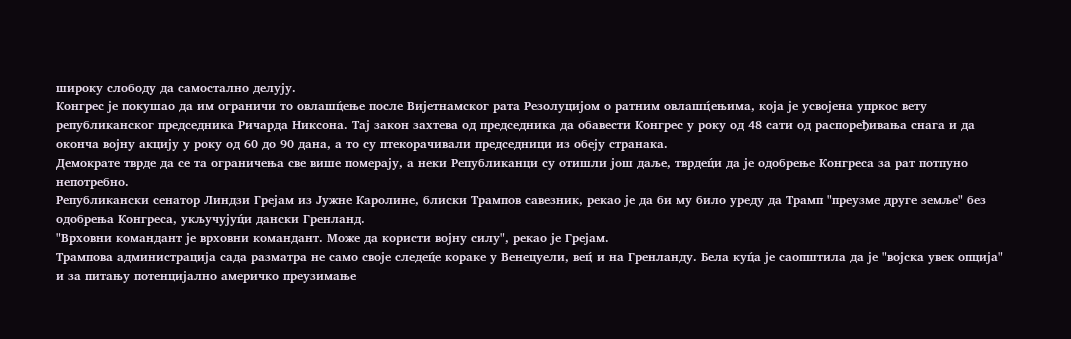широку слободу да самостално делују.
Конгрес је покушао да им ограничи то овлашц́ење после Вијетнамског рата Резолуцијом о ратним овлашц́ењима, која је усвојена упркос вету републиканског председника Ричарда Никсона. Тај закон захтева од председника да обавести Конгрес у року од 48 сати од распоређивања снага и да оконча војну акцију у року од 60 до 90 дана, а то су птекорачивали председници из обеју странака.
Демократе тврде да се та ограничења све више померају, а неки Републиканци су отишли још даље, тврдец́и да је одобрење Конгреса за рат потпуно непотребно.
Републикански сенатор Линдзи Грејам из Јужне Каролине, блиски Трампов савезник, рекао је да би му било уреду да Трамп "преузме друге земље" без одобрења Конгреса, укључујуц́и дански Гренланд.
"Врховни командант је врховни командант. Може да користи војну силу", рекао је Грејам.
Трампова администрација сада разматра не само своје следец́е кораке у Венецуели, вец́ и на Гренланду. Бела куц́а је саопштила да је "војска увек опција" и за питању потенцијално америчко преузимање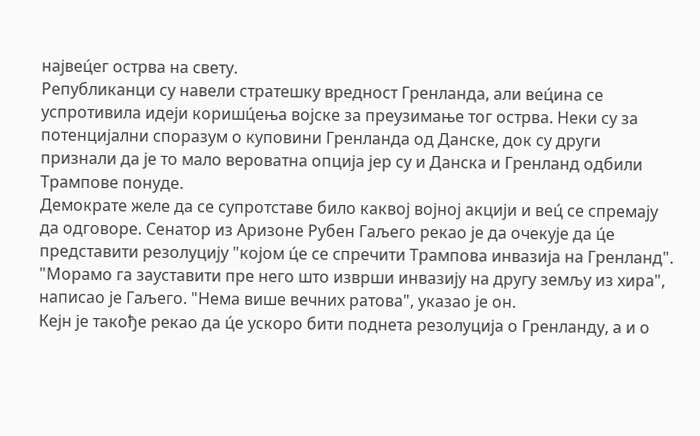највец́ег острва на свету.
Републиканци су навели стратешку вредност Гренланда, али вец́ина се успротивила идеји коришц́ења војске за преузимање тог острва. Неки су за потенцијални споразум о куповини Гренланда од Данске, док су други признали да је то мало вероватна опција јер су и Данска и Гренланд одбили Трампове понуде.
Демократе желе да се супротставе било каквој војној акцији и вец́ се спремају да одговоре. Сенатор из Аризоне Рубен Гаљего рекао је да очекује да ц́е представити резолуцију "којом ц́е се спречити Трампова инвазија на Гренланд".
"Морамо га зауставити пре него што изврши инвазију на другу земљу из хира", написао је Гаљего. "Нема више вечних ратова", указао је он.
Кејн је такође рекао да ц́е ускоро бити поднета резолуција о Гренланду, а и о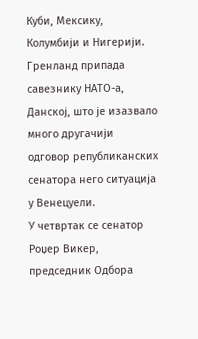Куби, Мексику, Колумбији и Нигерији.
Гренланд припада савезнику НАТО-а, Данској, што је изазвало много другачији одговор републиканских сенатора него ситуација у Венецуели.
У четвртак се сенатор Роџер Викер, председник Одбора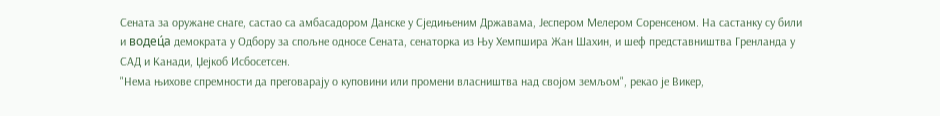Сената за оружане снаге, састао са амбасадором Данске у Сједињеним Државама, Јеспером Мелером Соренсеном. На састанку су били и водец́а демократа у Одбору за спољне односе Сената, сенаторка из Њу Хемпшира Жан Шахин, и шеф представништва Гренланда у САД и Канади, Џејкоб Исбосетсен.
"Нема њихове спремности да преговарају о куповини или промени власништва над својом земљом", рекао је Викер,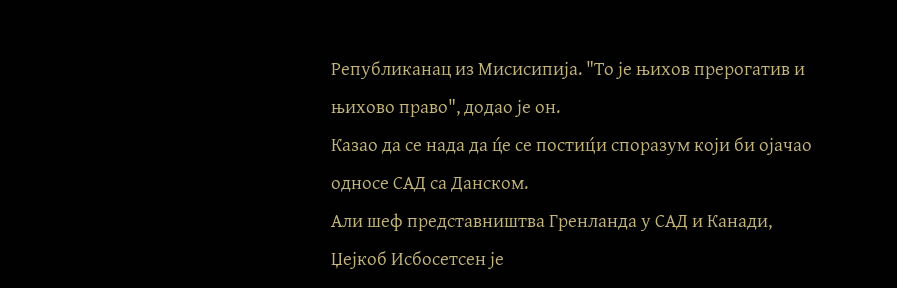Републиканац из Мисисипија. "То је њихов прерогатив и њихово право", додао је он.
Казао да се нада да ц́е се постиц́и споразум који би ојачао односе САД са Данском.
Али шеф представништва Гренланда у САД и Канади, Џејкоб Исбосетсен је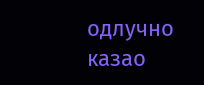одлучно казао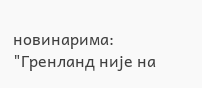новинарима: "Гренланд није на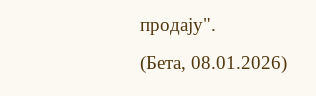продају".
(Бета, 08.01.2026)